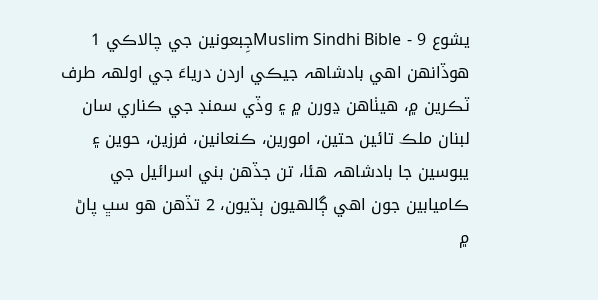يشوع 9 - Muslim Sindhi Bibleجِبعونين جي چالاڪي 1 هوڏانهن اهي بادشاهہ جيڪي اردن درياءَ جي اولهہ طرف ٽڪرين ۾، هيٺاهن ڍورن ۾ ۽ وڏي سمنڊ جي ڪناري سان لبنان ملڪ تائين حتين، امورين، ڪنعانين، فرزين، حوين ۽ يبوسين جا بادشاهہ هئا، تن جڏهن بني اسرائيل جي ڪاميابين جون اهي ڳالهيون ٻڌيون، 2 تڏهن هو سڀ پاڻ ۾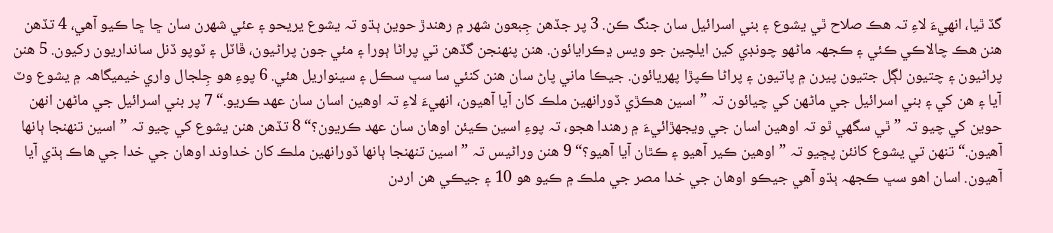گڏ ٿيا، انهيءَ لاءِ تہ هڪ صلاح ٿي يشوع ۽ بني اسرائيل سان جنگ ڪن. 3 پر جڏهن جِبعون شهر ۾ رهندڙ حوين ٻڌو تہ يشوع يريحو ۽ عئي شهرن سان ڇا ڇا ڪيو آهي، 4 تڏهن هنن هڪ چالاڪي ڪئي ۽ ڪجھہ ماڻهو چونڊي کين ايلچين جو ويس ڍڪرايائون. هنن پنهنجن گڏهن تي پراڻا ٻورا ۽ مئي جون پراڻيون، ڦاٽل ۽ ٽوپو ڏنل سانداريون رکيون. 5 هنن پراڻيون ۽ چتيون لڳل جتيون پيرن ۾ پاتيون ۽ پراڻا ڪپڙا پهريائون. جيڪا ماني پاڻ سان هنن کنئي سا سڀ سڪل ۽ سينواريل هئي. 6 پوءِ هو جِلجال واري خيميگاهہ ۾ يشوع وٽ آيا ۽ هن کي ۽ بني اسرائيل جي ماڻهن کي چيائون تہ ”اسين هڪڙي ڏورانهين ملڪ کان آيا آهيون، انهيءَ لاءِ تہ اوهين اسان سان عهد ڪريو.“ 7 پر بني اسرائيل جي ماڻهن انهن حوين کي چيو تہ ”ٿي سگھي ٿو تہ اوهين اسان جي ويجھڙائيءَ ۾ رهندا هجو، تہ پوءِ اسين ڪيئن اوهان سان عهد ڪريون؟“ 8 تڏهن هنن يشوع کي چيو تہ ”اسين تنهنجا ٻانها آهيون.“ تنهن تي يشوع کانئن پڇيو تہ ”اوهين ڪير آهيو ۽ ڪٿان آيا آهيو؟“ 9 هنن وراڻيس تہ ”اسين تنهنجا ٻانها ڏورانهين ملڪ کان خداوند اوهان جي خدا جي هاڪ ٻڌي آيا آهيون. اسان اهو سڀ ڪجھہ ٻڌو آهي جيڪو اوهان جي خدا مصر جي ملڪ ۾ ڪيو هو 10 ۽ جيڪي هن اردن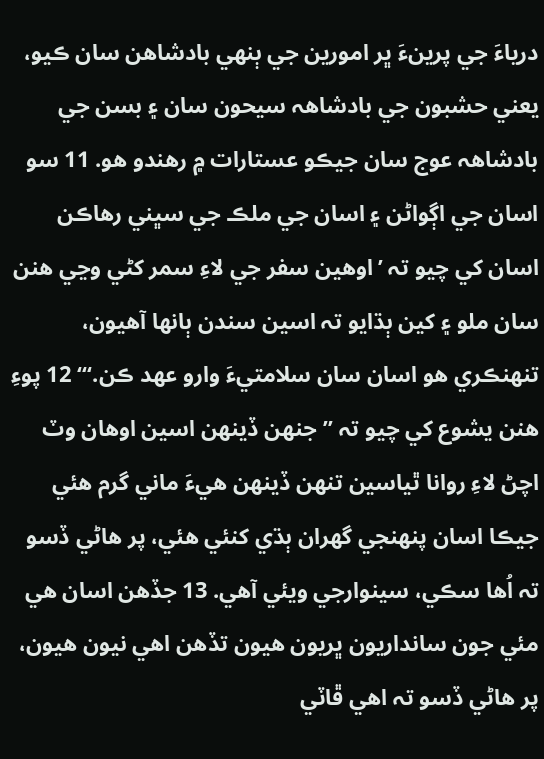درياءَ جي پرينءَ ڀر امورين جي ٻنهي بادشاهن سان ڪيو، يعني حشبون جي بادشاهہ سيحون سان ۽ بسن جي بادشاهہ عوج سان جيڪو عستارات ۾ رهندو هو. 11 سو اسان جي اڳواڻن ۽ اسان جي ملڪ جي سڀني رهاڪن اسان کي چيو تہ ’اوهين سفر جي لاءِ سمر کڻي وڃي هنن سان ملو ۽ کين ٻڌايو تہ اسين سندن ٻانها آهيون، تنهنڪري هو اسان سان سلامتيءَ وارو عهد ڪن.‘“ 12 پوءِ هنن يشوع کي چيو تہ ”جنهن ڏينهن اسين اوهان وٽ اچڻ لاءِ روانا ٿياسين تنهن ڏينهن هيءَ ماني گرم هئي جيڪا اسان پنهنجي گھران ٻڌي کنئي هئي، پر هاڻي ڏسو تہ اُها سڪي، سينوارجي ويئي آهي. 13 جڏهن اسان هي مئي جون سانداريون ڀريون هيون تڏهن اهي نيون هيون، پر هاڻي ڏسو تہ اهي ڦاٽي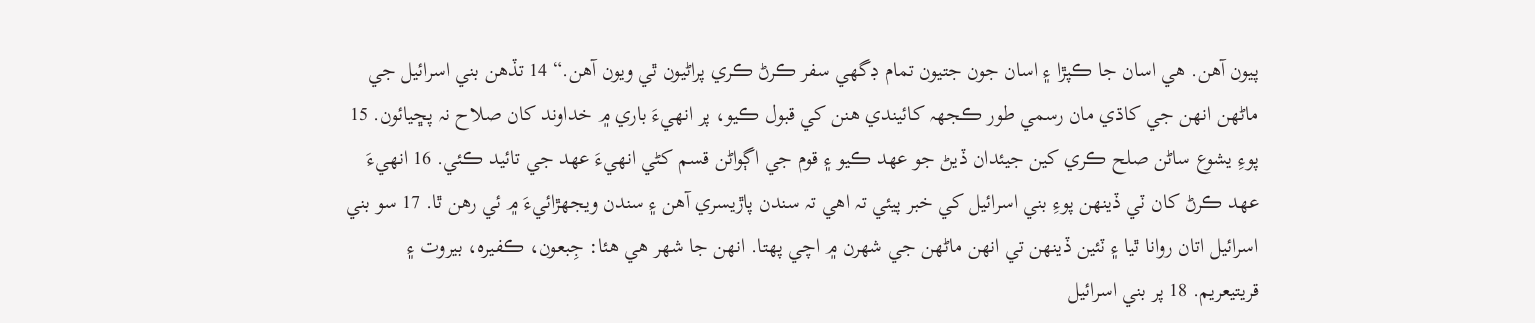پيون آهن. هي اسان جا ڪپڙا ۽ اسان جون جتيون تمام ڊگھي سفر ڪرڻ ڪري پراڻيون ٿي ويون آهن.“ 14 تڏهن بني اسرائيل جي ماڻهن انهن جي کاڌي مان رسمي طور ڪجھہ کائيندي هنن کي قبول ڪيو، پر انهيءَ باري ۾ خداوند کان صلاح نہ پڇيائون. 15 پوءِ يشوع ساڻن صلح ڪري کين جيئدان ڏيڻ جو عهد ڪيو ۽ قوم جي اڳواڻن قسم کڻي انهيءَ عهد جي تائيد ڪئي. 16 انهيءَ عهد ڪرڻ کان ٽي ڏينهن پوءِ بني اسرائيل کي خبر پيئي تہ اهي تہ سندن پاڙيسري آهن ۽ سندن ويجھڙائيءَ ۾ ئي رهن ٿا. 17 سو بني اسرائيل اتان روانا ٿيا ۽ ٽئين ڏينهن تي انهن ماڻهن جي شهرن ۾ اچي پهتا. انهن جا شهر هي هئا: جِبعون، ڪفيرہ، بيروت ۽ قريتيعريم. 18 پر بني اسرائيل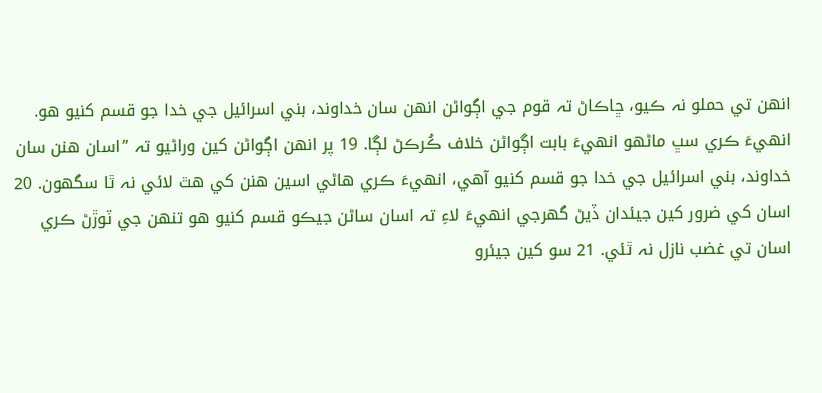انهن تي حملو نہ ڪيو، ڇاڪاڻ تہ قوم جي اڳواڻن انهن سان خداوند، بني اسرائيل جي خدا جو قسم کنيو هو. انهيءَ ڪري سڀ ماڻهو انهيءَ بابت اڳواڻن خلاف ڪُرڪڻ لڳا. 19 پر انهن اڳواڻن کين وراڻيو تہ ”اسان هنن سان خداوند، بني اسرائيل جي خدا جو قسم کنيو آهي، انهيءَ ڪري هاڻي اسين هنن کي هٿ لائي نہ ٿا سگھون. 20 اسان کي ضرور کين جيئدان ڏيڻ گھرجي انهيءَ لاءِ تہ اسان ساڻن جيڪو قسم کنيو هو تنهن جي ٽوڙڻ ڪري اسان تي غضب نازل نہ ٿئي. 21 سو کين جيئرو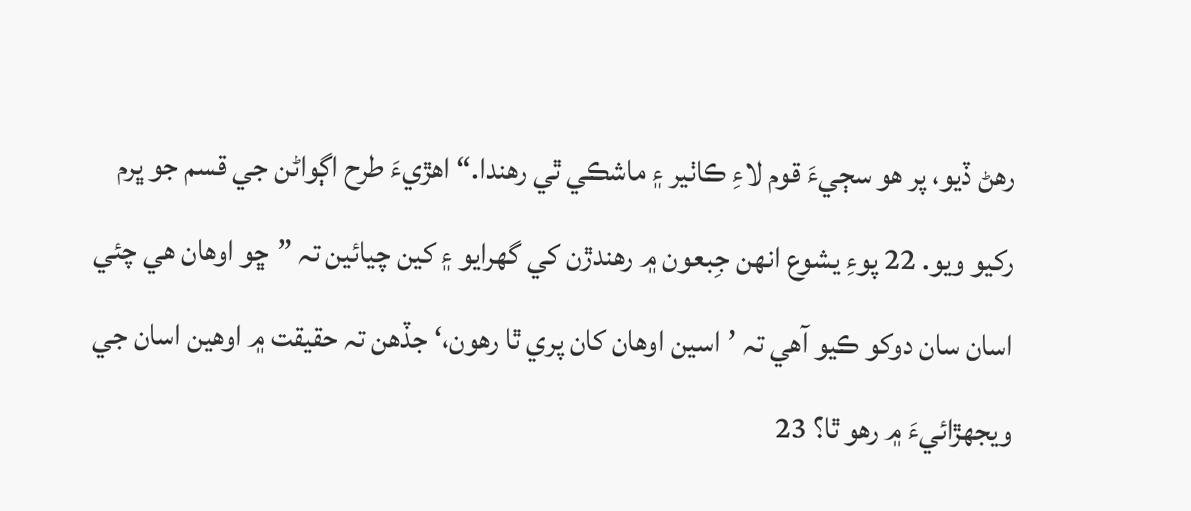رهڻ ڏيو، پر هو سڄيءَ قوم لاءِ ڪاٺير ۽ ماشڪي ٿي رهندا.“ اهڙيءَ طرح اڳواڻن جي قسم جو ڀرم رکيو ويو. 22 پوءِ يشوع انهن جِبعون ۾ رهندڙن کي گھرايو ۽ کين چيائين تہ ”ڇو اوهان هي چئي اسان سان دوکو ڪيو آهي تہ ’اسين اوهان کان پري ٿا رهون،‘ جڏهن تہ حقيقت ۾ اوهين اسان جي ويجھڙائيءَ ۾ رهو ٿا؟ 23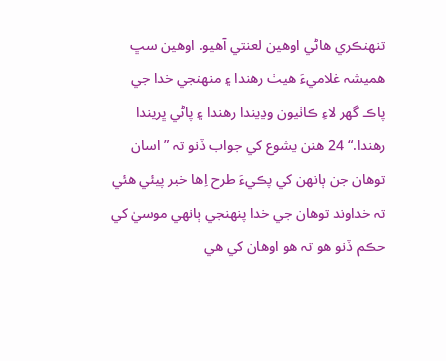تنهنڪري هاڻي اوهين لعنتي آهيو. اوهين سڀ هميشہ غلاميءَ هيٺ رهندا ۽ منهنجي خدا جي پاڪ گھر لاءِ ڪاٺيون وڍيندا رهندا ۽ پاڻي ڀريندا رهندا.“ 24 هنن يشوع کي جواب ڏنو تہ ”اسان توهان جن ٻانهن کي پڪيءَ طرح اِها خبر پيئي هئي تہ خداوند توهان جي خدا پنهنجي ٻانهي موسيٰ کي حڪم ڏنو هو تہ هو اوهان کي هي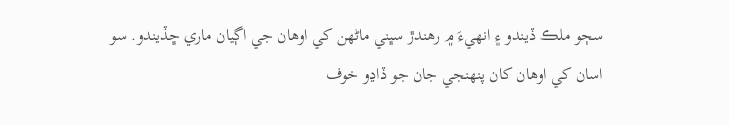سڄو ملڪ ڏيندو ۽ انهيءَ ۾ رهندڙ سڀني ماڻهن کي اوهان جي اڳيان ماري ڇڏيندو. سو اسان کي اوهان کان پنهنجي جان جو ڏاڍو خوف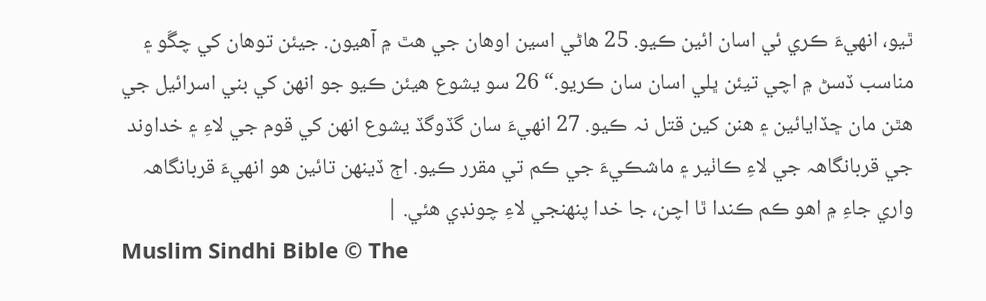ٿيو، انهيءَ ڪري ئي اسان ائين ڪيو. 25 هاڻي اسين اوهان جي هٿ ۾ آهيون. جيئن توهان کي چڱو ۽ مناسب ڏسڻ ۾ اچي تيئن ڀلي اسان سان ڪريو.“ 26 سو يشوع هيئن ڪيو جو انهن کي بني اسرائيل جي هٿن مان ڇڏايائين ۽ هنن کين قتل نہ ڪيو. 27 انهيءَ سان گڏوگڏ يشوع انهن کي قوم جي لاءِ ۽ خداوند جي قربانگاهہ جي لاءِ ڪاٺير ۽ ماشڪيءَ جي ڪم تي مقرر ڪيو. اڄ ڏينهن تائين هو انهيءَ قربانگاهہ واري جاءِ ۾ اهو ڪم ڪندا ٿا اچن، جا خدا پنهنجي لاءِ چونڊي هئي. |
Muslim Sindhi Bible © The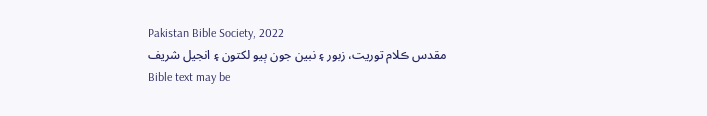Pakistan Bible Society, 2022
مقدس ڪلام توريت، زبور ۽ نبين جون ٻيو لکتون ۽ انجيل شريف
Bible text may be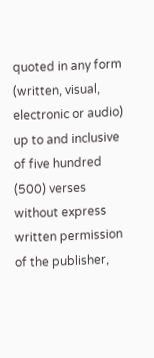quoted in any form (written, visual, electronic or audio) up to and inclusive of five hundred (500) verses without express written permission of the publisher,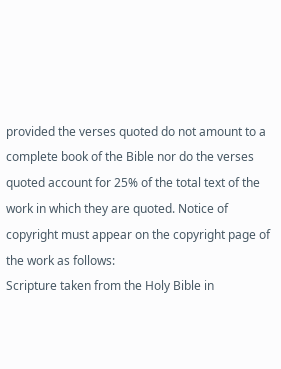provided the verses quoted do not amount to a complete book of the Bible nor do the verses quoted account for 25% of the total text of the work in which they are quoted. Notice of copyright must appear on the copyright page of the work as follows:
Scripture taken from the Holy Bible in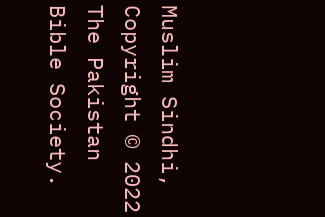Muslim Sindhi,
Copyright © 2022 The Pakistan Bible Society.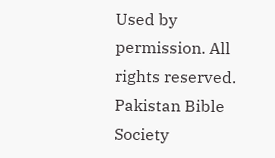Used by permission. All rights reserved.
Pakistan Bible Society